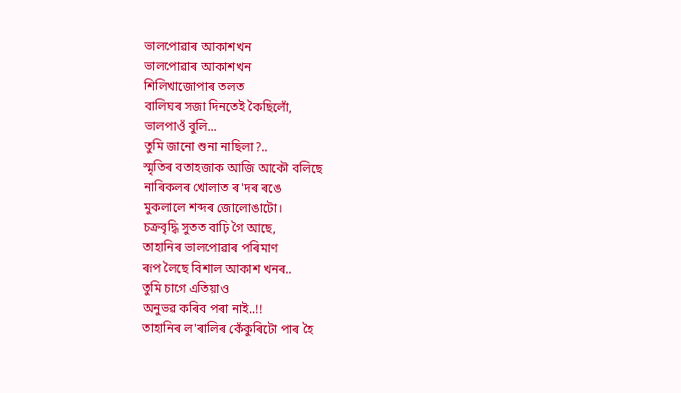ভালপোৱাৰ আকাশখন
ভালপোৱাৰ আকাশখন
শিলিখাজোপাৰ তলত
বালিঘৰ সজা দিনতেই কৈছিলোঁ,
ভালপাওঁ বুলি...
তুমি জানো শুনা নাছিলা?..
স্মৃতিৰ বতাহজাক আজি আকৌ বলিছে
নাৰিকলৰ খোলাত ৰ'দৰ ৰঙে
মুকলালে শব্দৰ জোলোঙাটো।
চক্ৰবৃদ্ধি সুতত বাঢ়ি গৈ আছে,
তাহানিৰ ভালপোৱাৰ পৰিমাণ
ৰূপ লৈছে বিশাল আকাশ খনৰ..
তুমি চাগে এতিয়াও
অনুভৱ কৰিব পৰা নাই..!!
তাহানিৰ ল'ৰালিৰ কেঁকুৰিটো পাৰ হৈ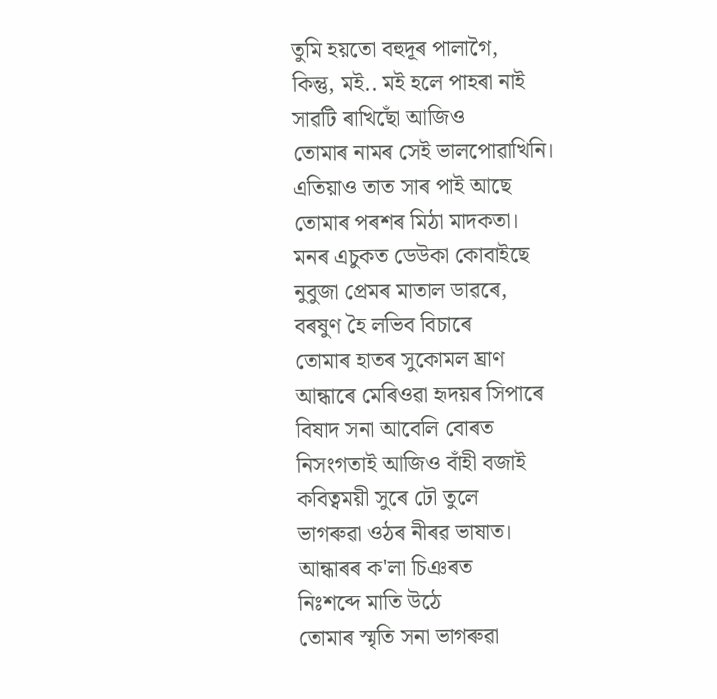তুমি হয়তো বহুদূৰ পালাগৈ,
কিন্তু, মই.. মই হলে পাহৰা নাই
সাৱটি ৰাখিছোঁ আজিও
তোমাৰ নামৰ সেই ভালপোৱাখিনি।
এতিয়াও তাত সাৰ পাই আছে
তোমাৰ পৰশৰ মিঠা মাদকতা।
মনৰ এচুকত ডেউকা কোবাইছে
নুবুজা প্ৰেমৰ মাতাল ডাৱৰে,
বৰষুণ হৈ লভিব বিচাৰে
তোমাৰ হাতৰ সুকোমল ঘ্ৰাণ
আন্ধাৰে মেৰিওৱা হৃদয়ৰ সিপাৰে
বিষাদ সনা আবেলি বোৰত
নিসংগতাই আজিও বাঁহী বজাই
কবিত্বময়ী সুৰে ঢৌ তুলে
ভাগৰুৱা ওঠৰ নীৰৱ ভাষাত।
আন্ধাৰৰ ক'লা চিঞৰত
নিঃশব্দে মাতি উঠে
তোমাৰ স্মৃতি সনা ভাগৰুৱা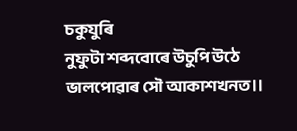চকুযুৰি
নুফুটা শব্দবোৰে উচুপি উঠে
ভালপোৱাৰ সৌ আকাশখনত।।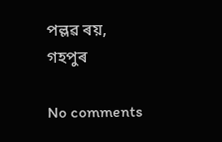পল্লৱ ৰয়, গহপুৰ

No comments